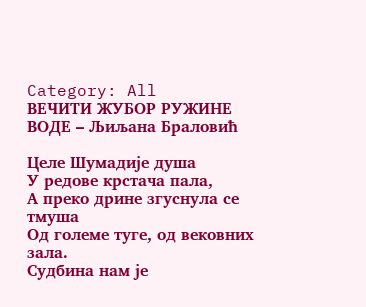Category: All
ВЕЧИТИ ЖУБОР РУЖИНЕ ВОДЕ – Љиљана Браловић

Целе Шумадије душа
У редове крстача пала,
А преко дрине згуснула се тмуша
Од големе туге, од вековних зала.
Судбина нам је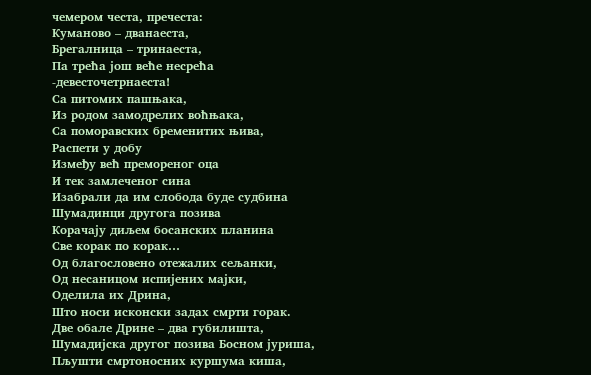чемером честа, пречеста:
Куманово – дванаеста,
Брегалница – тринаеста,
Па трећа још веће несрећа
-девесточетрнаеста!
Са питомих пашњака,
Из родом замодрелих воћњака,
Са поморавских бременитих њива,
Распети у добу
Између већ премореног оца
И тек замлеченог сина
Изабрали да им слобода буде судбина
Шумадинци другога позива
Корачају диљем босанских планина
Све корак по корак…
Од благословено отежалих сељанки,
Од несаницом испијених мајки,
Оделила их Дрина,
Што носи исконски задах смрти горак.
Две обале Дрине – два губилишта,
Шумадијска другог позива Босном јуриша,
Пљушти смртоносних куршума киша,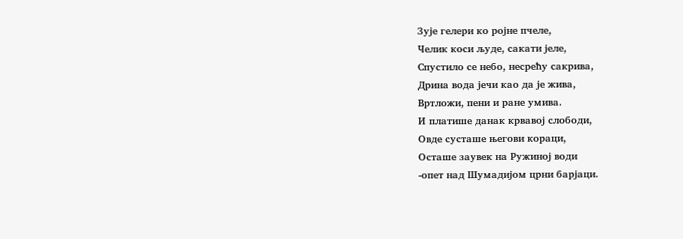Зује гелери ко ројне пчеле,
Челик коси људе, сакати јеле,
Спустило се небо, несрећу сакрива,
Дрина вода јечи као да је жива,
Вртложи, пени и ране умива.
И платише данак крвавој слободи,
Овде сусташе његови кораци,
Осташе заувек на Ружиној води
-опет над Шумадијом црни барјаци.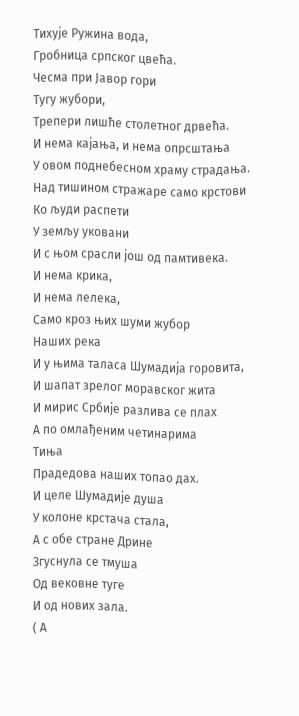Тихује Ружина вода,
Гробница српског цвећа.
Чесма при Јавор гори
Тугу жубори,
Трепери лишће столетног дрвећа.
И нема кајања, и нема опрсштања
У овом поднебесном храму страдања.
Над тишином стражаре само крстови
Ко људи распети
У земљу уковани
И с њом срасли још од памтивека.
И нема крика,
И нема лелека,
Само кроз њих шуми жубор
Наших река
И у њима таласа Шумадија горовита,
И шапат зрелог моравског жита
И мирис Србије разлива се плах
А по омлађеним четинарима
Тиња
Прадедова наших топао дах.
И целе Шумадије душа
У колоне крстача стала,
А с обе стране Дрине
Згуснула се тмуша
Од вековне туге
И од нових зала.
( А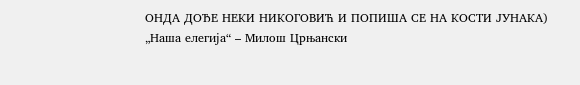ОНДА ДОЂЕ НЕКИ НИКОГОВИЋ И ПОПИША СЕ НА КОСТИ ЈУНАКА)
„Наша елегија“ – Милош Црњански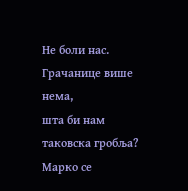Не боли нас.
Грачанице више нема,
шта би нам таковска гробља?
Марко се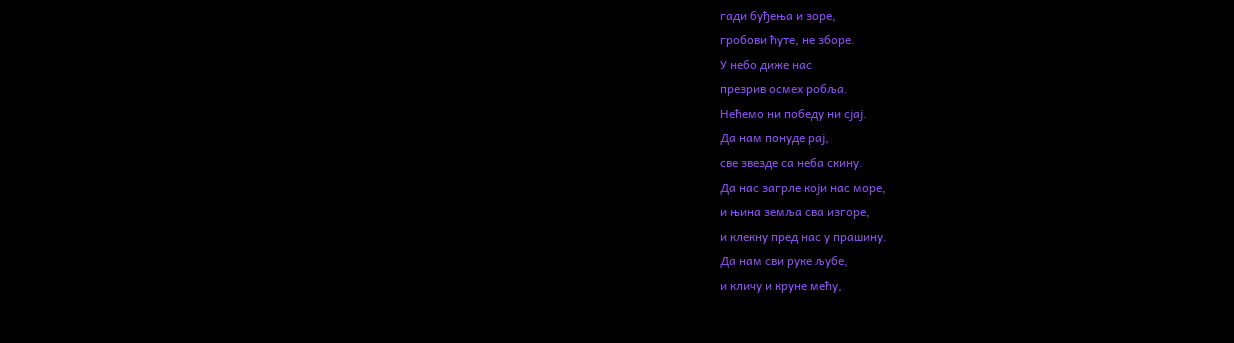гади буђења и зоре,
гробови ћуте, не зборе.
У небо диже нас
презрив осмех робља.
Нећемо ни победу ни сјај.
Да нам понуде рај,
све звезде са неба скину.
Да нас загрле који нас море,
и њина земља сва изгоре,
и клекну пред нас у прашину.
Да нам сви руке љубе,
и кличу и круне мећу,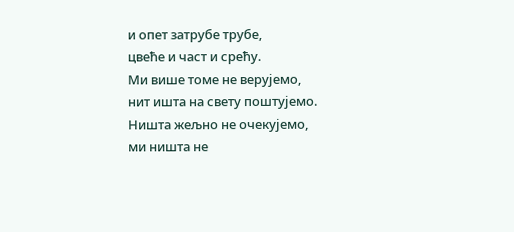и опет затрубе трубе,
цвеће и част и срећу.
Ми више томе не верујемо,
нит ишта на свету поштујемо.
Ништа жељно не очекујемо,
ми ништа не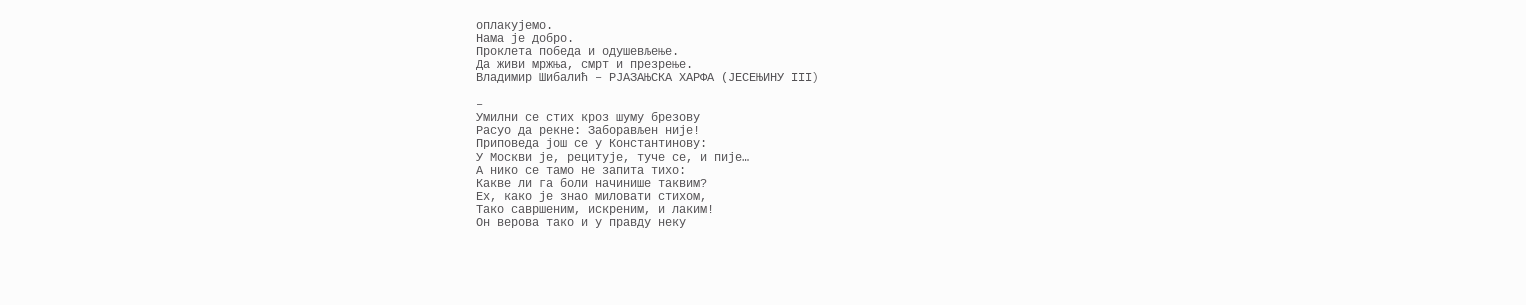оплакујемо.
Нама је добро.
Проклета победа и одушевљење.
Да живи мржња, смрт и презрење.
Владимир Шибалић – РЈАЗАЊСКА ХАРФА (ЈЕСЕЊИНУ III)

–
Умилни се стих кроз шуму брезову
Расуо да рекне: Заборављен није!
Приповеда још се у Константинову:
У Москви је, рецитује, туче се, и пије…
А нико се тамо не запита тихо:
Какве ли га боли начинише таквим?
Ех, како је знао миловати стихом,
Тако савршеним, искреним, и лаким!
Он верова тако и у правду неку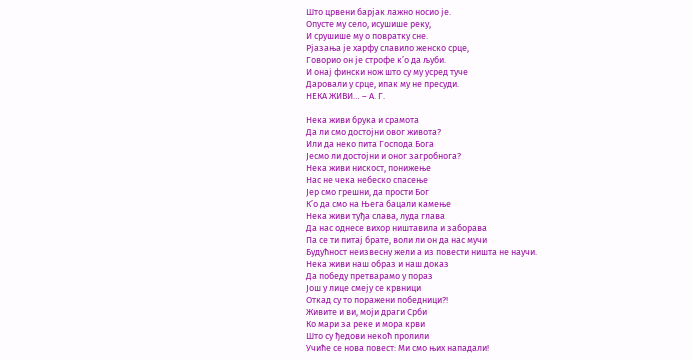Што црвени барјак лажно носио је.
Опусте му село, исушише реку,
И срушише му о повратку сне.
Рјазања је харфу славило женско срце,
Говорио он је строфе к’о да љуби.
И онај фински нож што су му усред туче
Даровали у срце, ипак му не пресуди.
НЕКА ЖИВИ… – А. Г.

Нека живи брука и срамота
Да ли смо достојни овог живота?
Или да неко пита Господа Бога
Јесмо ли достојни и оног загробнога?
Нека живи нискост, понижење
Нас не чека небеско спасење
Јер смо грешни, да прости Бог
К’о да смо на Њега бацали камење
Нека живи туђа слава, луда глава
Да нас однесе вихор ништавила и заборава
Па се ти питај брате, воли ли он да нас мучи
Будућност неизвесну жели а из повести ништа не научи.
Нека живи наш образ и наш доказ
Да победу претварамо у пораз
Још у лице смеју се крвници
Откад су то поражени победници?!
Живите и ви, моји драги Срби
Ко мари за реке и мора крви
Што су ђедови некоћ пролили
Учиће се нова повест: Ми смо њих нападали!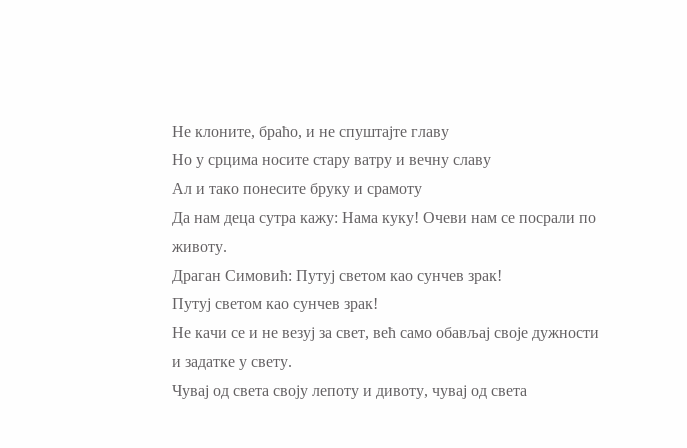Не клоните, браћо, и не спуштајте главу
Но у срцима носите стару ватру и вечну славу
Ал и тако понесите бруку и срамоту
Да нам деца сутра кажу: Нама куку! Очеви нам се посрали по животу.
Драган Симовић: Путуј светом као сунчев зрак!
Путуј светом као сунчев зрак!
Не качи се и не везуј за свет, већ само обављај своје дужности и задатке у свету.
Чувај од света своју лепоту и дивоту, чувај од света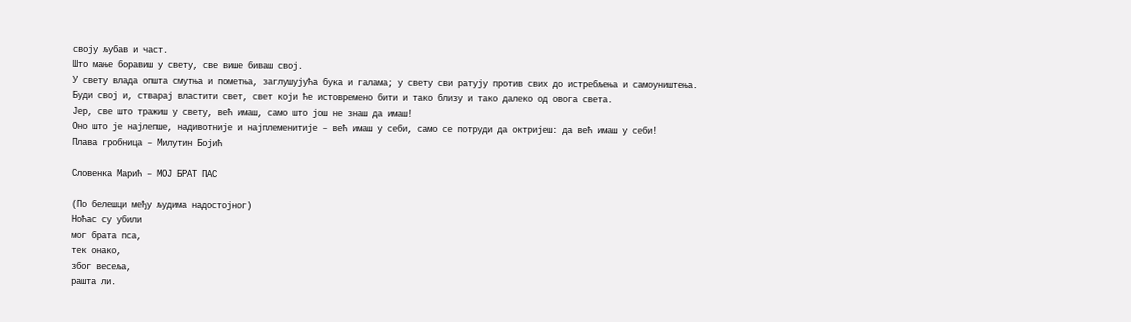своју љубав и част.
Што мање боравиш у свету, све више биваш свој.
У свету влада општа смутња и пометња, заглушујућа бука и галама; у свету сви ратују против свих до истребљења и самоуништења.
Буди свој и, стварај властити свет, свет који ће истовремено бити и тако близу и тако далеко од овога света.
Јер, све што тражиш у свету, већ имаш, само што још не знаш да имаш!
Оно што је најлепше, надивотније и најплеменитије – већ имаш у себи, само се потруди да октријеш: да већ имаш у себи!
Плава гробница – Милутин Бојић

Словенка Марић – МОЈ БРАТ ПАС

(По белешци међу људима надостојног)
Ноћас су убили
мог брата пса,
тек онако,
због весеља,
рашта ли.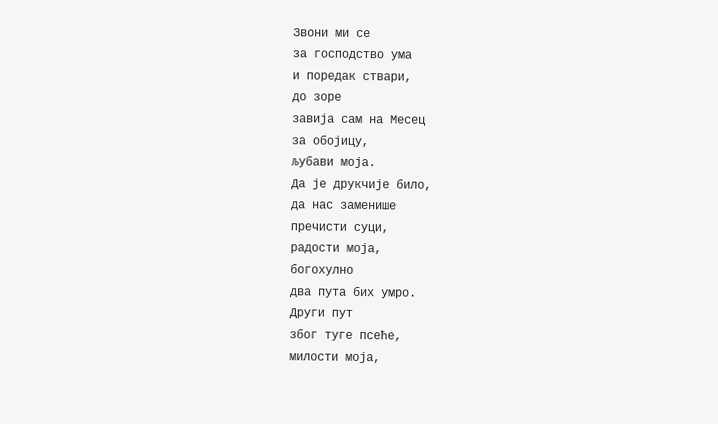Звони ми се
за господство ума
и поредак ствари,
до зоре
завија сам на Месец
за обојицу,
љубави моја.
Да је друкчије било,
да нас заменише
пречисти суци,
радости моја,
богохулно
два пута бих умро.
Други пут
због туге псеће,
милости моја,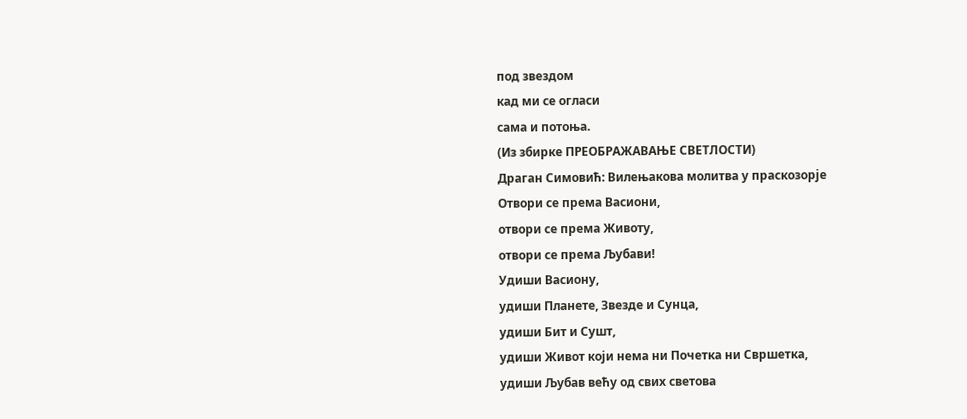под звездом
кад ми се огласи
сама и потоња.
(Из збирке ПРЕОБРАЖАВАЊЕ СВЕТЛОСТИ)
Драган Симовић: Вилењакова молитва у праскозорје
Отвори се према Васиони,
отвори се према Животу,
отвори се према Љубави!
Удиши Васиону,
удиши Планете, Звезде и Сунца,
удиши Бит и Сушт,
удиши Живот који нема ни Почетка ни Свршетка,
удиши Љубав већу од свих светова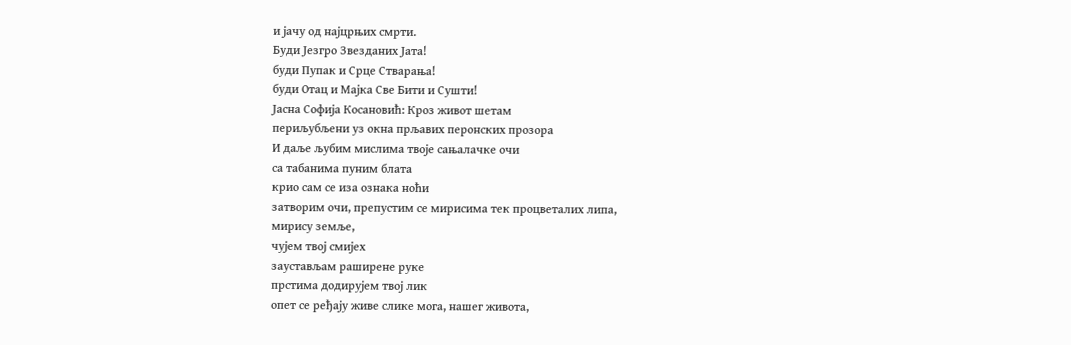и јачу од најцрњих смрти.
Буди Језгро Звезданих Јата!
буди Пупак и Срце Стварања!
буди Отац и Мајка Све Бити и Сушти!
Јасна Софија Косановић: Кроз живот шетам
периљубљени уз окна прљавих перонских прозора
И даље љубим мислима твоје сањалачке очи
са табанима пуним блата
крио сам се иза ознака ноћи
затворим очи, препустим се мирисима тек процветалих липа,
мирису земље,
чујем твој смијех
заустављам раширене руке
прстима додирујем твој лик
опет се ређају живе слике мога, нашег живота,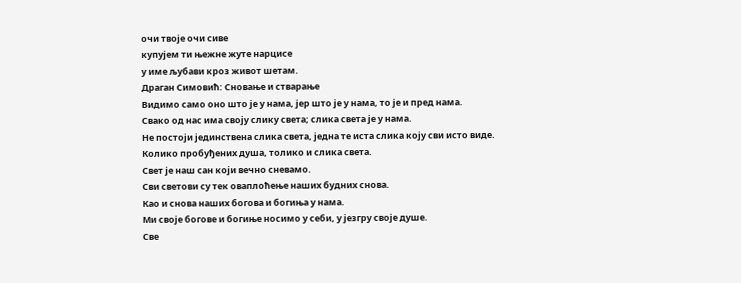очи твоје очи сиве
купујем ти њежне жуте нарцисе
у име љубави кроз живот шетам.
Драган Симовић: Сновање и стварање
Видимо само оно што је у нама, јер што је у нама, то је и пред нама.
Свако од нас има своју слику света; слика света је у нама.
Не постоји јединствена слика света, једна те иста слика коју сви исто виде.
Колико пробуђених душа, толико и слика света.
Свет је наш сан који вечно сневамо.
Сви светови су тек оваплоћење наших будних снова.
Као и снова наших богова и богиња у нама.
Ми своје богове и богиње носимо у себи, у језгру своје душе.
Све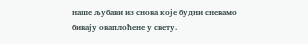наше љубави из снова које будни сневамо бивају оваплоћене у свету.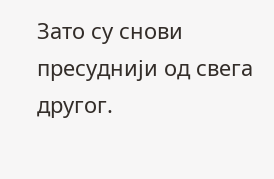Зато су снови пресуднији од свега другог.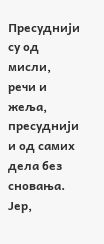Пресуднији су од мисли, речи и жеља, пресуднији и од самих дела без сновања.
Јер,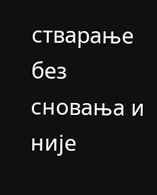стварање без сновања и није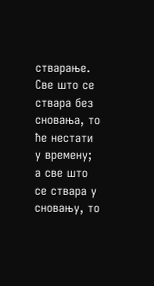стварање.
Све што се ствара без сновања, то ће нестати у времену;
а све што се ствара у сновању, то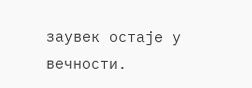заувек остаје у вечности.